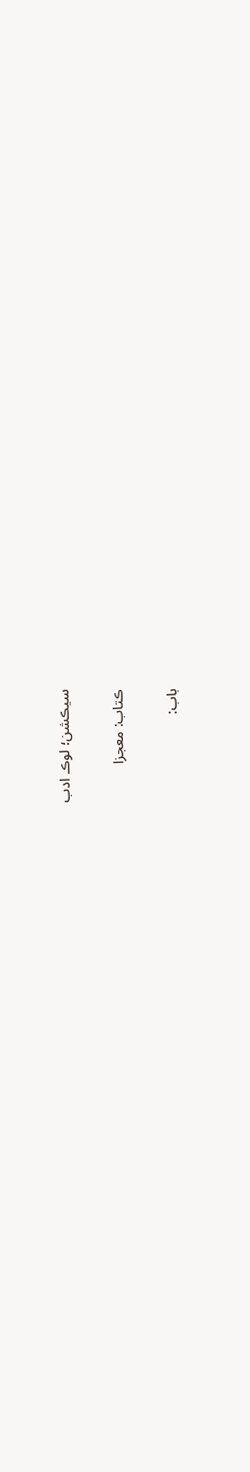سيڪشن؛ لوڪ ادب

ڪتاب: معجزا

باب: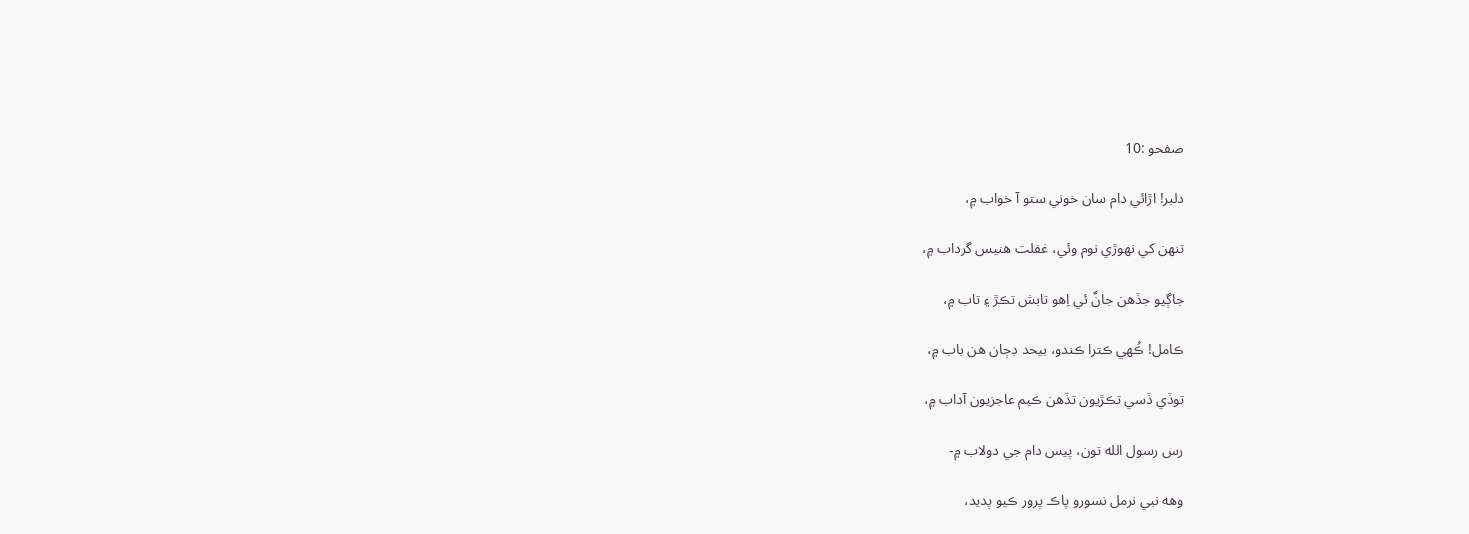صفحو :10

دلبر! اڙائي دام سان خوني ستو آ خواب ۾،

تنهن کي نهوڙي نوم وئي، غفلت هنيس گرداب ۾،

جاڳيو جڏهن جانٌ ئي اِهو تابش تڪڙ ۽ تاب ۾،

ڪامل! ڪُهي ڪترا ڪندو، بيحد ڊڄان هن باب ۾،

توڏي ڏسي تڪڙيون تڏهن ڪيم عاجزيون آداب ۾،

رس رسول الله تون، پيس دام جي دولاب ۾-

وهه نبي نرمل نسورو پاڪ پرور ڪيو پديد،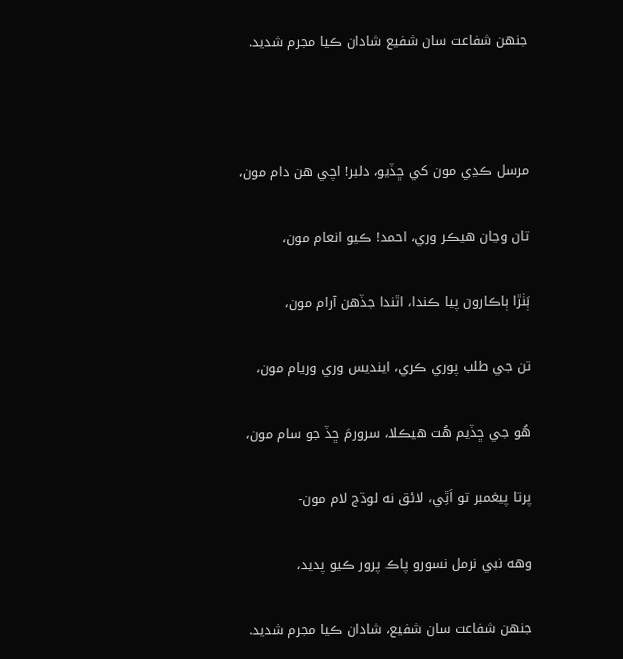جنهن شفاعت سان شفيع شادان ڪيا مجرم شديد.



مرسل ڪڍي مون کي ڇڏيو، دلبر! اچي هن دام مون،

تان وڃان هيڪر وري، احمد! ڪيو انعام مون،

ٻَٺڙا ٻاڪارون پيا ڪندا، اٿندا جڏهن آرام مون،

تن جي طلب پوري ڪري، اينديس وري وريام مون،

هُو جي ڇڏيم هُت هيڪلا، سرورمَ ڇڏ جو سام مون،

پرتا پيغمبر تو اَٿِي، لائق نه لوڌج لام مون-

وهه نبي نرمل نسورو پاڪ پرور ڪيو پديد،

جنهن شفاعت سان شفيع، شادان ڪيا مجرم شديد.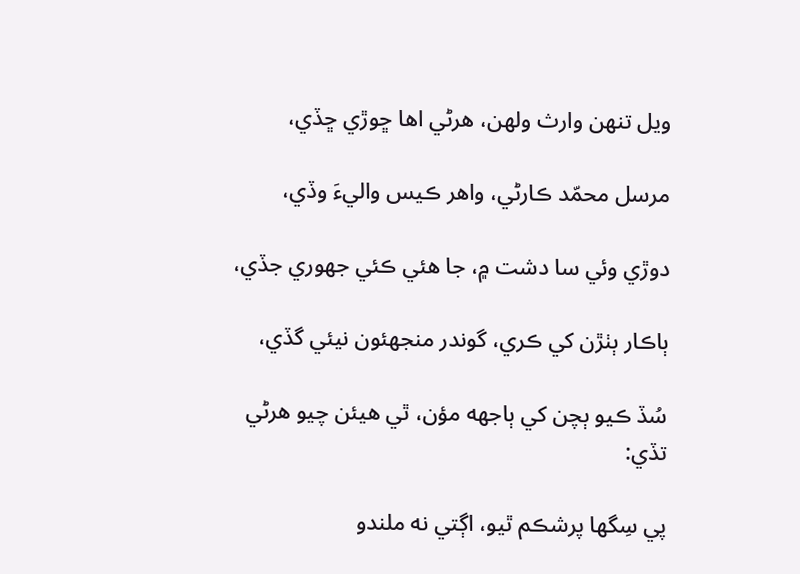ويل تنهن وارث ولهن، هرڻي اها ڇوڙي ڇڏي،

مرسل محمّد ڪارڻي، واهر ڪيس واليءَ وڏي،

دوڙي وئي سا دشت ۾، جا هئي ڪئي جهوري جڏي،

ٻاڪار ٻٺڙن کي ڪري، گوندر منجهئون نيئي گڏي،

سُڏ ڪيو ٻچن کي ٻاجهه مؤن، ٿي هيئن چيو هرڻي تڏي:

پي سِگها پرشڪم ٿيو، اڳتي نه ملندو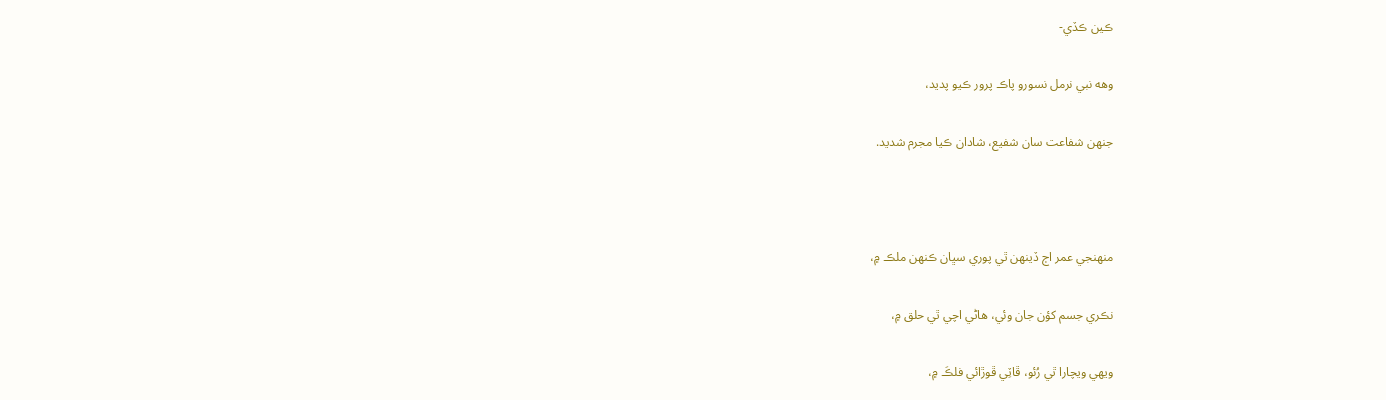ڪين ڪڏي-

وهه نبي نرمل نسورو پاڪ پرور ڪيو پديد،

جنهن شفاعت سان شفيع، شادان ڪيا مجرم شديد.



منهنجي عمر اڄ ڏينهن ٿي پوري سڀان ڪنهن ملڪ ۾،

نڪري جسم کؤن جان وئي، هاڻي اچي ٿي حلق ۾،

ويهي ويچارا ٿي رُئو، ڦاٽِي ڦوڙائي فلڪَ ۾،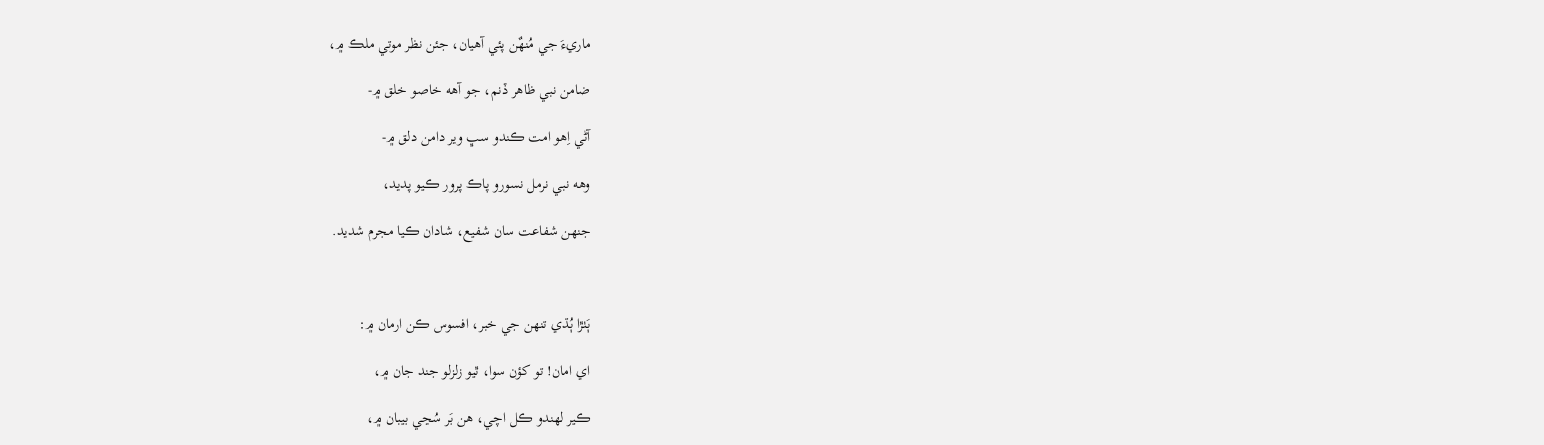ماريءَ جي مُنهٌن پئي آهيان، جئن نظر موتي ملڪ ۾،

ضامن نبي ظاهر ڏنم، جو آهه خاصو خلق ۾-

آڻي اِهو امت ڪندو سڀ وير دامن دلق ۾-

وهه نبي نرمل نسورو پاڪ پرور ڪيو پديد،

جنهن شفاعت سان شفيع، شادان ڪيا مجرم شديد.



ٻَٺڙا ٻُڌي تنهن جي خبر، افسوس ڪن ارمان ۾:

اي امان! تو کؤن سوا، ٿيو زلزلو جند جان ۾،

ڪير لهندو ڪل اچي، هن بَر سُڃي بيبان ۾،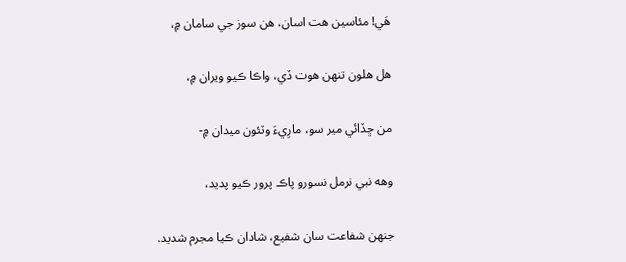هَي! مئاسين هت اسان، هن سوز جي سامان ۾،

هل هلون تنهن هوت ڏي، واڪا ڪيو ويران ۾،

من ڇڏائي مير سو، مارِيءَ وٽئون ميدان ۾-

وهه نبي نرمل نسورو پاڪ پرور ڪيو پديد،

جنهن شفاعت سان شفيع، شادان ڪيا مجرم شديد.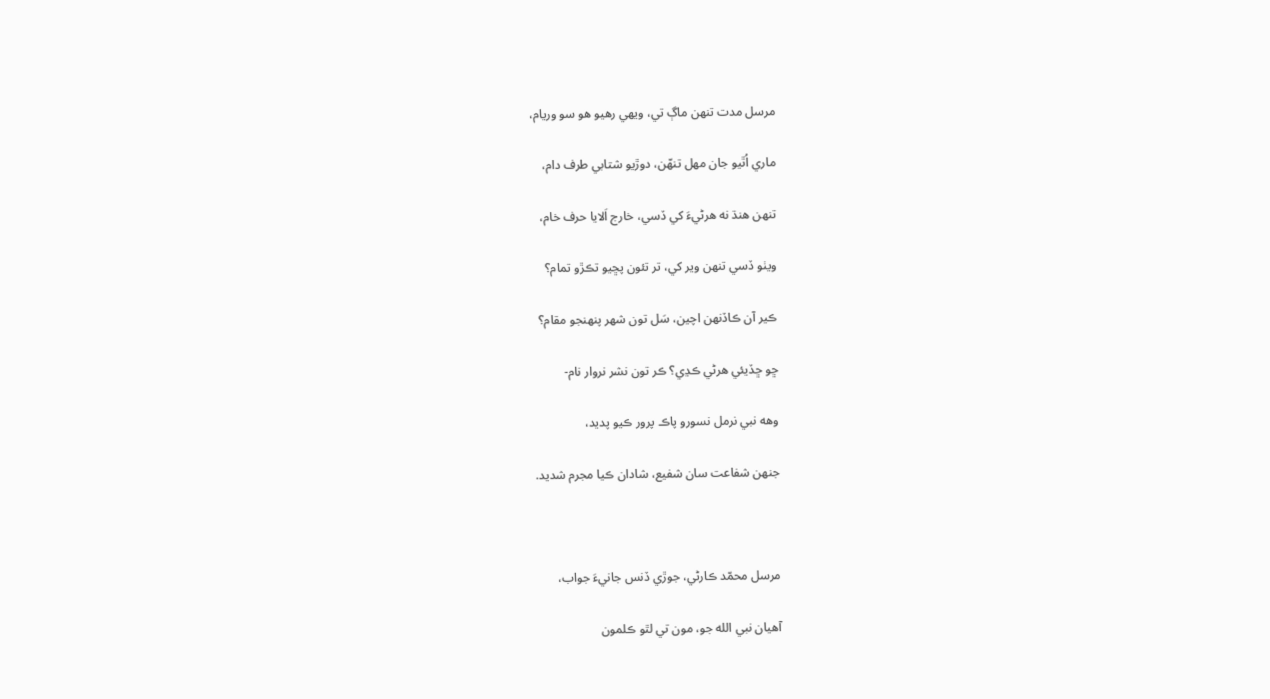مرسل مدت تنهن ماڳ تي، ويهي رهيو هو سو وريام،

ماري اُٿيو جان مهل تنهّن، دوڙيو شتابي طرف دام،

تنهن هنڌ نه هرڻيءَ کي ڏسي، خارج اَلايا حرف خام،

ويٺو ڏسي تنهن وير کي، تر تئون پڇيو تڪڙو تمام؟

ڪير آن ڪاڏنهن اچين، سَل تون شهر پنهنجو مقام؟

ڇو ڇڏيئي هرڻي ڪڍي؟ ڪر تون نشر نروار نام-

وهه نبي نرمل نسورو پاڪ پرور ڪيو پديد،

جنهن شفاعت سان شفيع، شادان ڪيا مجرم شديد.



مرسل محمّد ڪارڻي، جوڙي ڏنس جانيءَ جواب،

آهيان نبي الله جو، مون تي لٿو ڪلمون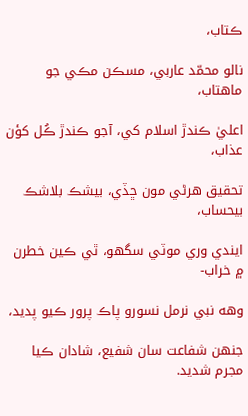ڪتاب،

نالو محمّد عاربي، مسڪن مڪي جو ماهتاب،

اعليٰ ڪندڙ اسلام کي، آجو ڪندڙ ڪُل کؤن عذاب،

تحقيق هرڻي مون ڇڏي، بيشڪ بلاشڪ بيحساب،

ايندي وري موٽي سگهو، ٿي ڪين خطرن ۾ خراب-

وهه نبي نرمل نسورو پاڪ پرور ڪيو پديد،

جنهن شفاعت سان شفيع، شادان ڪيا مجرم شديد.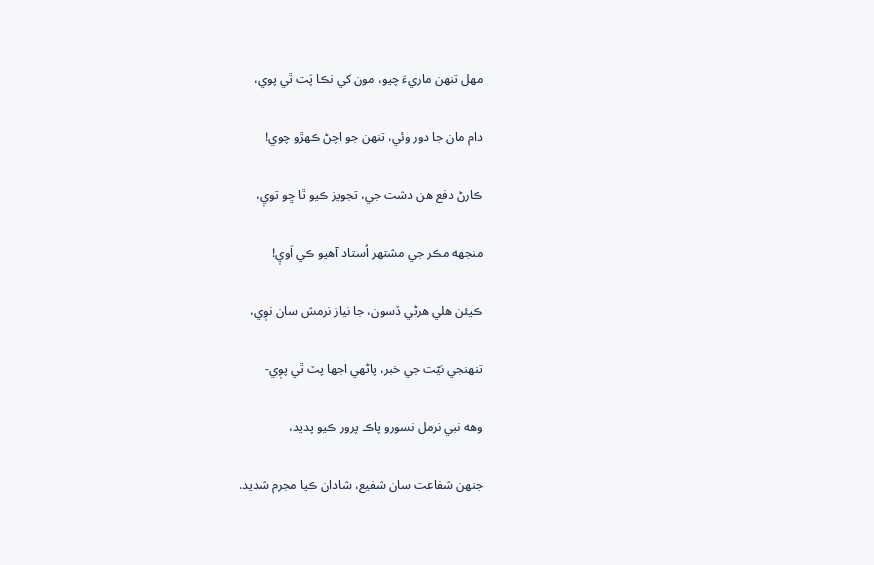مهل تنهن ماريءَ چيو، مون کي نڪا پَت ٿي پوي،

دام مان جا دور وئي، تنهن جو اچڻ ڪهڙو چوي!

ڪارڻ دفع هن دشت جي، تجويز ڪيو ٿا ڇو تويٖ،

منجهه مڪر جي مشتهر اُستاد آهيو ڪي اَويٖ!

ڪيئن هلي هرڻي ڏسون، جا نياز نرمش سان نوٖي،

تنهنجي نيّت جي خبر، پاڻهي اجها پٽ ٿي پوٖي-

وهه نبي نرمل نسورو پاڪ پرور ڪيو پديد،

جنهن شفاعت سان شفيع، شادان ڪيا مجرم شديد.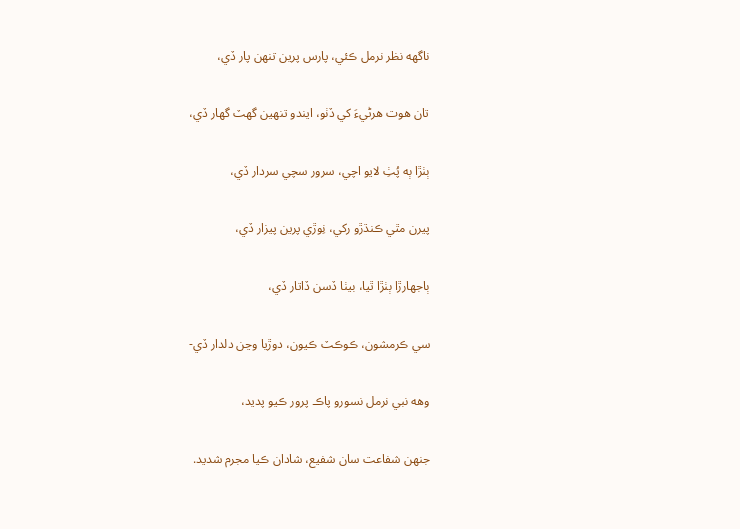ناگهه نظر نرمل ڪئي، پارس پرين تنهن پار ڏي،

تان هوت هرڻيءَ کي ڏٺو، ايندو تنهين گهٽ گهار ڏي،

ٻٺڙا ٻه پُٺِ لايو اچي، سرور سچي سردار ڏي،

پيرن مٿي ڪنڌڙو رکي، نِوڙي پرين پيزار ڏي،

ٻاجهارڙا ٻٺڙا ٿيا، بيٺا ڏسن ڏاتار ڏي،

سي ڪرمشون، ڪوڪٽ ڪيون، دوڙيا وڃن دلدار ڏي-

وهه نبي نرمل نسورو پاڪ پرور ڪيو پديد،

جنهن شفاعت سان شفيع، شادان ڪيا مجرم شديد.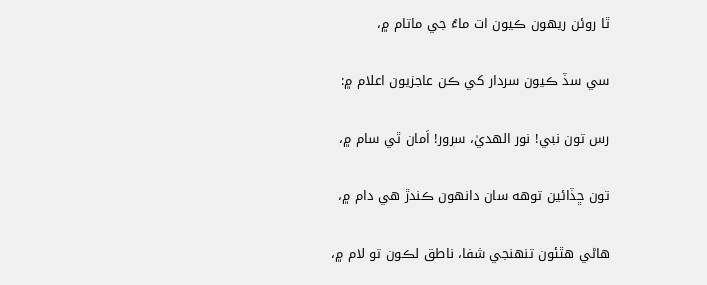ٿا روئن ريهون ڪيون ات ماءُ جي ماتام ۾،

سي سڏ ڪيون سردار کي ڪن عاجزيون اعلام ۾:

رس تون نبي! نور الهديٰ، سرور! اَمان ٿي سام ۾،

تون ڇڏائين توهه سان دانهون ڪندڙ هي دام ۾،

هاڻي هٿئون تنهنجي شفا، ناطق لڪون تو لام ۾،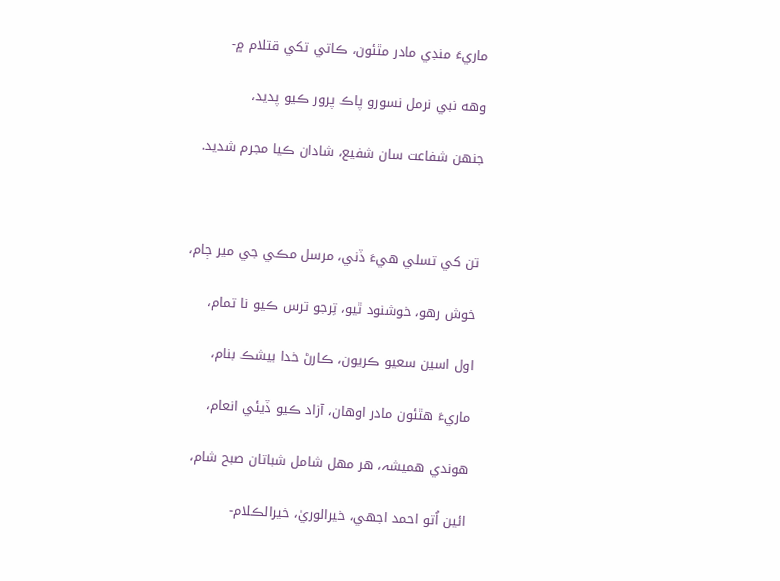ماريءَ منڊي مادر مٿئون، ڪاتي تکي قتلام ۾-

وهه نبي نرمل نسورو پاڪ پرور ڪيو پديد،

جنهن شفاعت سان شفيع، شادان ڪيا مجرم شديد.



تن کي تسلي هيءَ ڏني، مرسل مڪي جي مير ڄام،

خوش رهو، خوشنود ٿيو، تِرجو ترس ڪيو نا تمام،

اول اسين سعيو ڪريون، ڪارڻ خدا بيشڪ بنام،

ماريءَ هٿئون مادر اوهان، آزاد ڪيو ڏيئي انعام،

هوندي هميشہ، هر مهل شامل شباتان صبح شام،

ائين اُتو احمد اجهي، خيرالوريٰ، خيرالڪلام-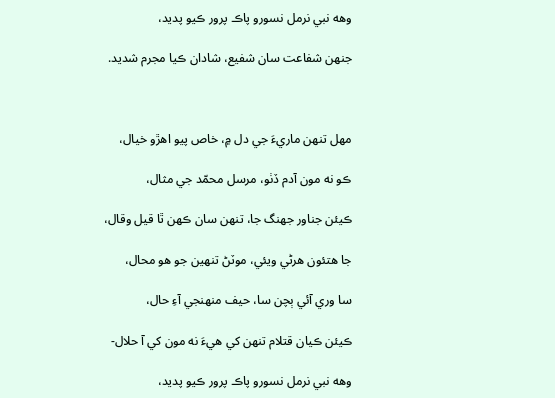وهه نبي نرمل نسورو پاڪ پرور ڪيو پديد،

جنهن شفاعت سان شفيع، شادان ڪيا مجرم شديد.



مهل تنهن ماريءَ جي دل ۾، خاص پيو اهڙو خيال،

ڪو نه مون آدم ڏٺو، مرسل محمّد جي مثال،

ڪيئن جناور جهنگ جا، تنهن سان ڪهن ٿا قيل وقال،

جا هتئون هرڻي ويئي، موٽڻ تنهين جو هو محال،

سا وري آئي ٻچن سا، حيف منهنجي آءِ حال،

ڪيئن ڪيان قتلام تنهن کي هيءَ نه مون کي آ حلال-

وهه نبي نرمل نسورو پاڪ پرور ڪيو پديد،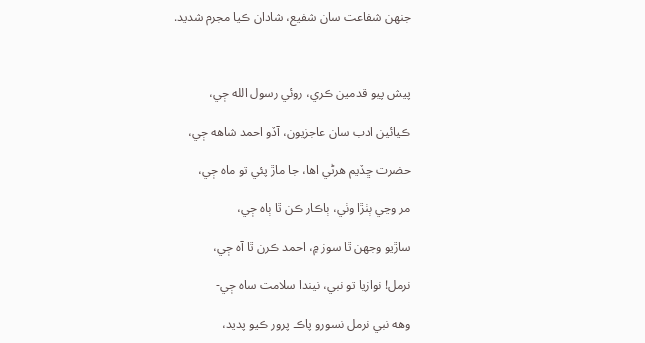جنهن شفاعت سان شفيع، شادان ڪيا مجرم شديد.



پيش پيو قدمين ڪري، روئي رسول الله جٖي،

ڪيائين ادب سان عاجزيون، آڏو احمد شاهه جٖي،

حضرت ڇڏيم هرڻي اها، جا ماڙ پئي تو ماه جٖي،

مر وڃي ٻٺڙا وٺي، ٻاڪار ڪن ٿا ٻاه جٖي،

ساڙيو وجهن ٿا سوز ۾، احمد ڪرن ٿا آه جٖي،

نرمل! نوازيا تو نبي، نيندا سلامت ساه جٖي-

وهه نبي نرمل نسورو پاڪ پرور ڪيو پديد،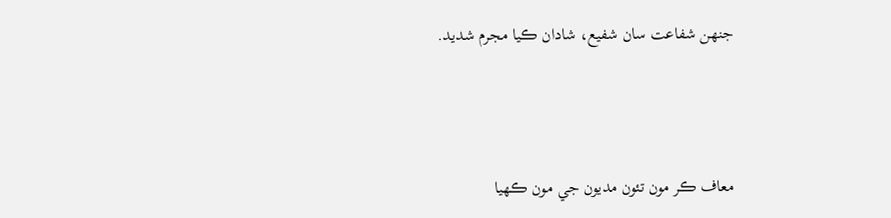جنهن شفاعت سان شفيع، شادان ڪيا مجرم شديد.



معاف ڪر مون تئون مديون جي مون ڪهيا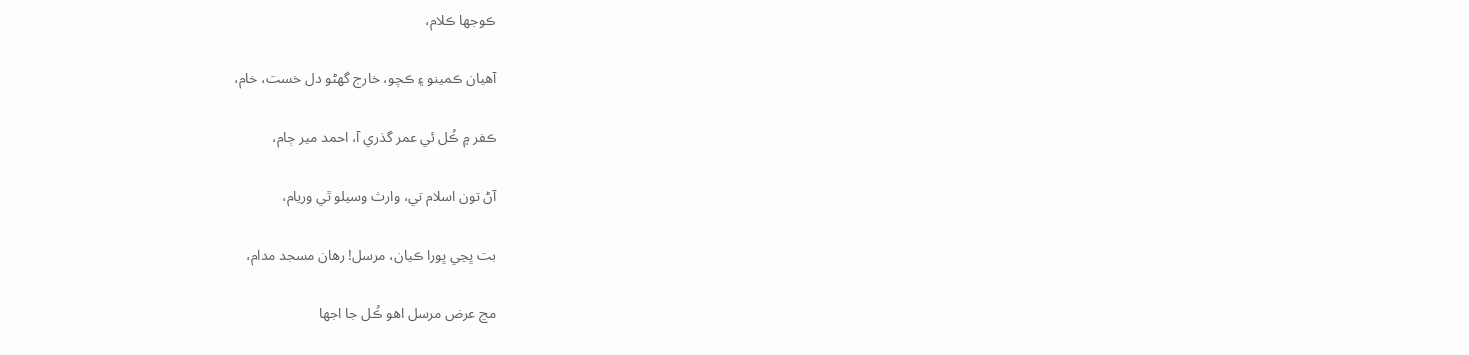ڪوجها ڪلام،

آهيان ڪمينو ۽ ڪچو، خارج گهڻو دل خست، خام،

ڪفر ۾ ڪُل ئي عمر گذري آ، احمد مير ڄام،

آڻ تون اسلام تي، وارث وسيلو ٿي وريام،

بت ڀڃي ڀورا ڪيان، مرسل! رهان مسجد مدام،

مڃ عرض مرسل اهو ڪُل جا اجها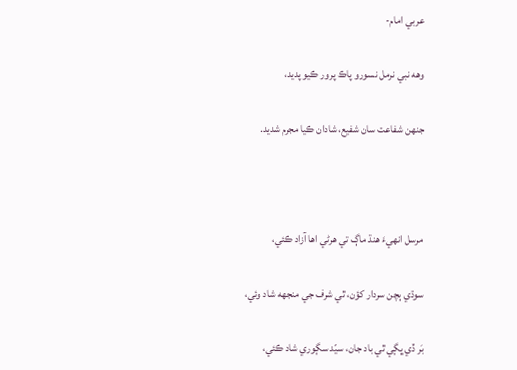عربي امام-

وهه نبي نرمل نسورو پاڪ پرور ڪيو پديد،

جنهن شفاعت سان شفيع، شادان ڪيا مجرم شديد.



مرسل انهيءَ هنڌ ماڳ تي هرڻي اها آزاد ڪئي،

سوڌي ٻچن سردار کؤن، ٿي شرف جي منجهه شاد وئي،

بَر ڏي ڀڳي ٿي باد جان، سيّد سڳوري شاد ڪئي،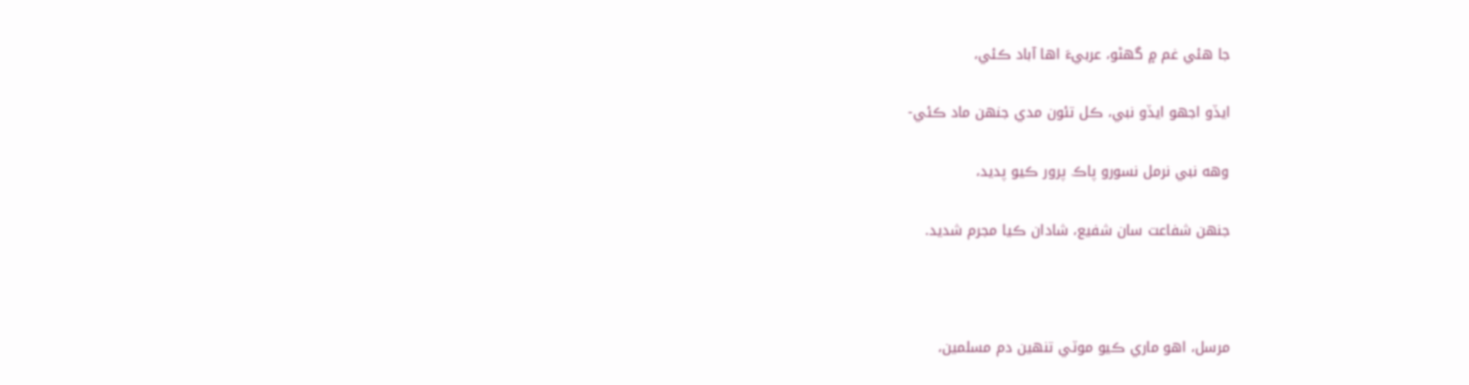جا هئي غم ۾ گهڻو، عربيءَ اها آباد ڪئي،

ايڏو اجهو ايڏو نبي، ڪل تئون مدي جنهن ماد ڪئي-

وهه نبي نرمل نسورو پاڪ پرور ڪيو پديد،

جنهن شفاعت سان شفيع، شادان ڪيا مجرم شديد.



مرسل، اهو ماري ڪيو موٽي تنهين دم مسلمين،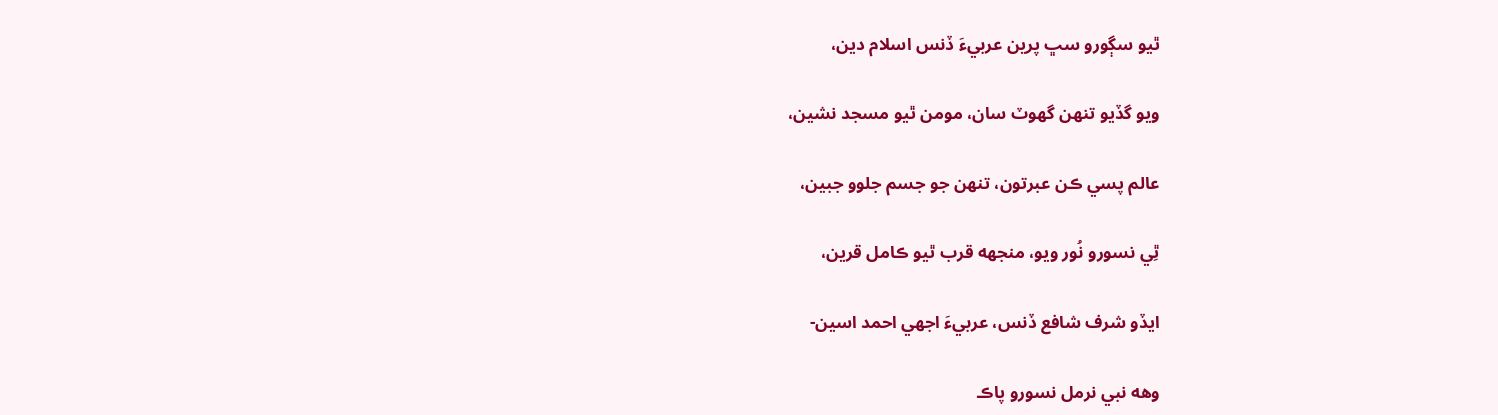ٿيو سڳورو سڀ پرين عربيءَ ڏنس اسلام دين،

ويو گڏيو تنهن گهوٽ سان، مومن ٿيو مسجد نشين،

عالم پسي ڪن عبرتون، تنهن جو جسم جلوو جبين،

ٿِي نسورو نُور ويو، منجهه قرب ٿيو ڪامل قرين،

ايڏو شرف شافع ڏنس، عربيءَ اجهي احمد اسين-

وهه نبي نرمل نسورو پاڪ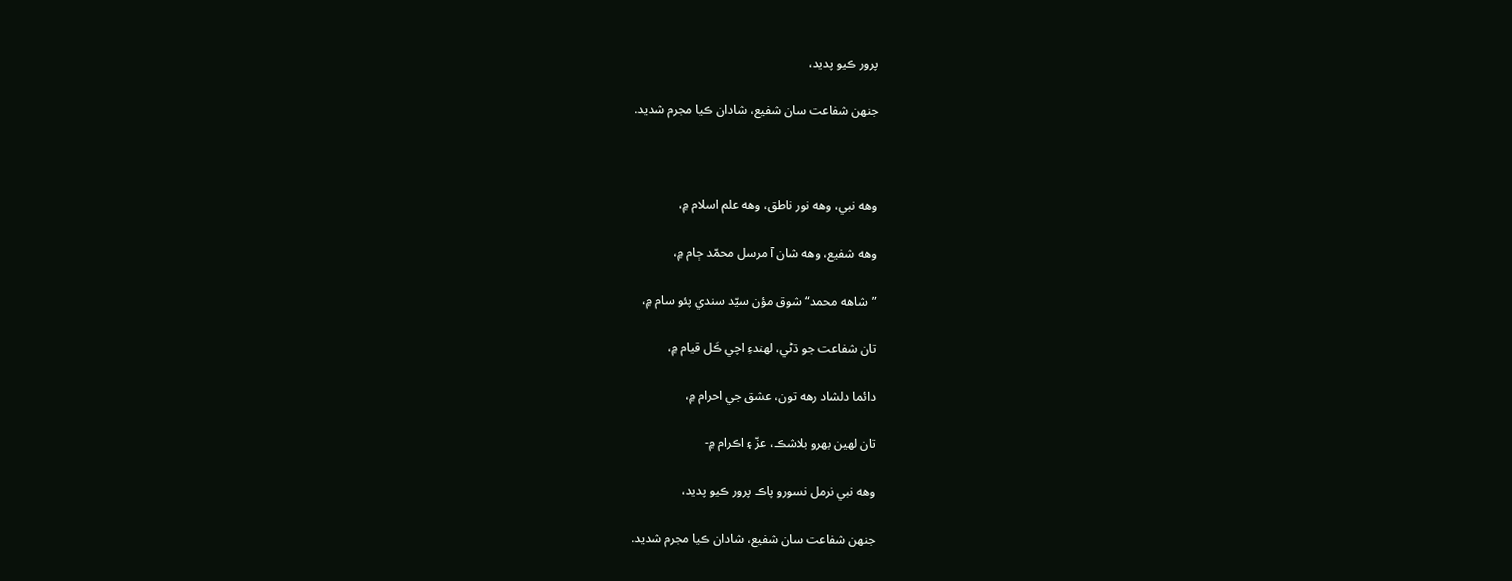پرور ڪيو پديد،

جنهن شفاعت سان شفيع، شادان ڪيا مجرم شديد.



وهه نبي، وهه نور ناطق، وهه علم اسلام ۾،

وهه شفيع، وهه شان آ مرسل محمّد ڄام ۾،

”شاهه محمد“ شوق مؤن سيّد سندي پئو سام ۾،

تان شفاعت جو ڌڻي، لهندءِ اچي ڪَل قيام ۾،

دائما دلشاد رهه تون، عشق جي احرام ۾،

تان لهين بهرو بلاشڪ، عزّ ۽ اڪرام ۾-

وهه نبي نرمل نسورو پاڪ پرور ڪيو پديد،

جنهن شفاعت سان شفيع، شادان ڪيا مجرم شديد.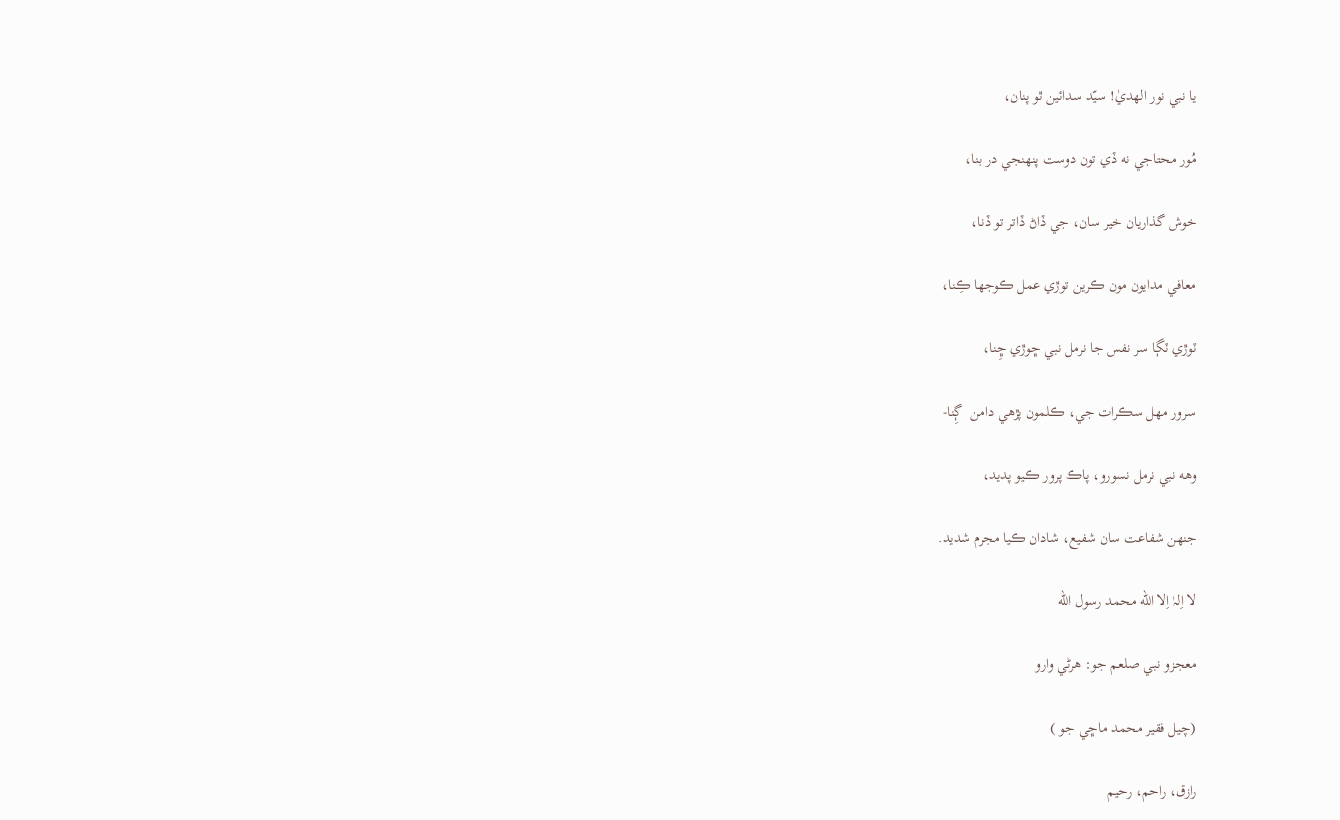يا نبي نور الهديٰ! سيّد سدائين ٿو پنان،

مُور محتاجي نه ڏي تون دوست پنهنجي در بنا،

خوش گذاريان خير سان، جي ڏاڻ ڏاتر تو ڏنا،

معافي مدايون مون ڪرين توڙي عمل ڪوجها ڪِنا،

ٽوڙي ٽڳا سر نفس جا نرمل نبي ڇوڙي ڇِنا،

سرور مهل سڪرات جي، ڪلمون پڙهي دامن  ڳِنا-

وهه نبي نرمل نسورو، پاڪ پرور ڪيو پديد،

جنهن شفاعت سان شفيع، شادان ڪيا مجرم شديد.

لا اِلہٰ اِلا الله محمد رسول الله

معجزو نبي صلعم جو: هرڻي وارو

(چيل فقير محمد ماڇي جو )

رازق، راحم، رحيم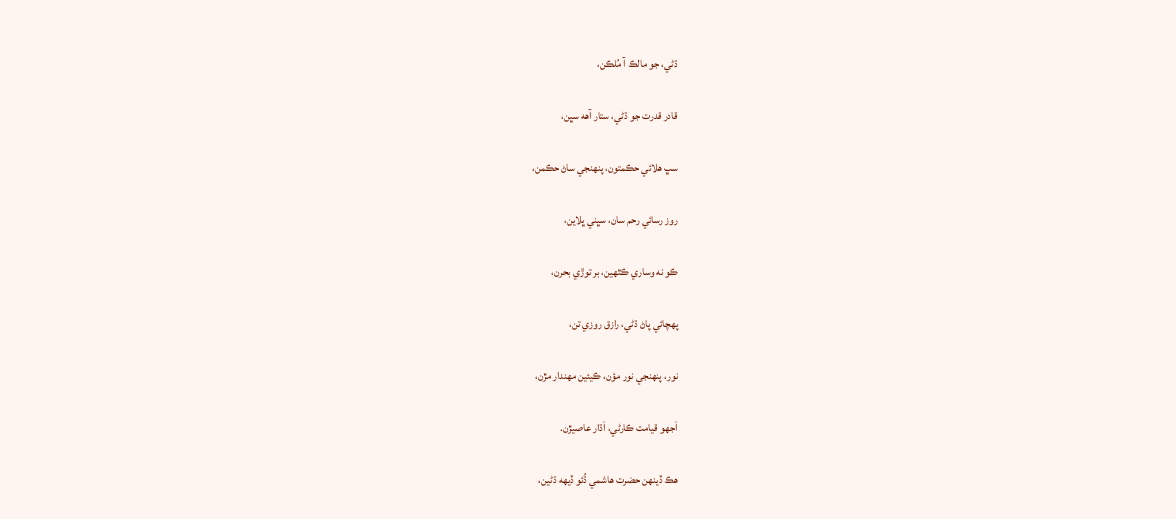ڌڻي، جو مالڪ آ مُلڪن،

قادر قدرت جو ڌڻي، ستار آهه سڀن،

سڀ هلائي حڪمتون، پنهنجي ساڻ حڪمن،

روز رسائي رحم سان، سڀني ڀلاين،

ڪو نه وساري ڪٿهين، بر توڙي بحرن،

پهچائي پاڻ ڌڻي، رازق روزي تن،

نور، پنهنجي نور مؤن، ڪيئين مهندار مڙن،

اَجهو قيامت ڪارڻي، اَڌار عاصيڙن.

هڪ ڏينهن حضرت هاشمي ڌُئو ڏيهه ڌڻين،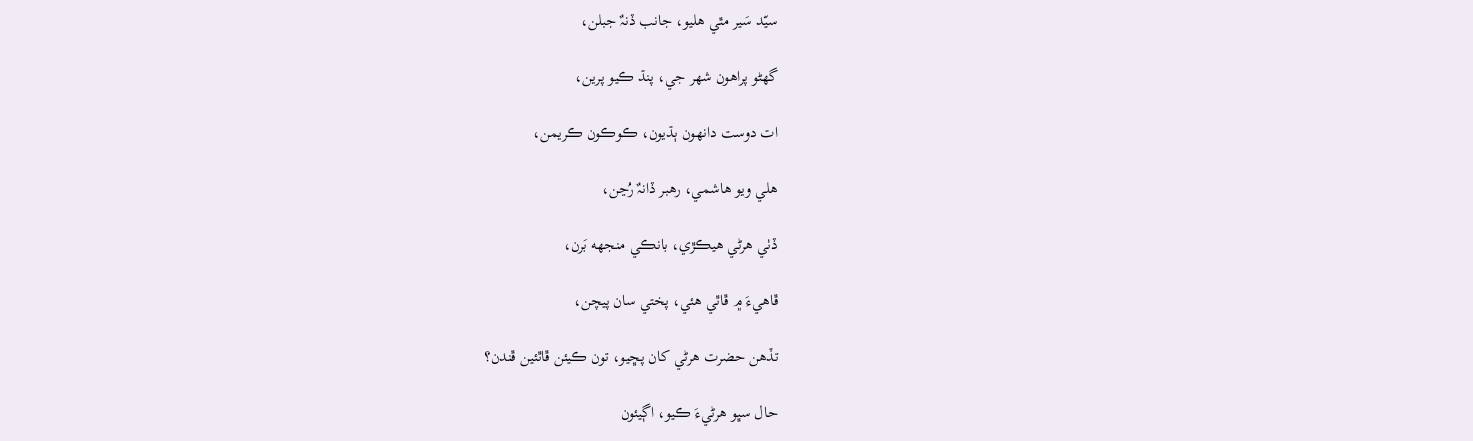سيّد سَير مٿي هليو، جانب ڏنہٌ جبلن،

گهڻو پراهون شهر جي، پنڌ ڪيو پرين،

ات دوست دانهون ٻڌيون، ڪوڪون ڪريمن،

هلي ويو هاشمي، رهبر ڏانہٌ رُڃن،

ڏٺي هرڻي هيڪڙي، بانڪي منجهه بَرن،

ڦاهيءَ ۾ ڦاٿي هئي، پختي سان پيچن،

تڏهن حضرت هرڻي کان پڇيو، تون ڪيئن ڦاٿئين ڦندن؟

حال سڀو هرڻيءَ ڪيو، اڳيئون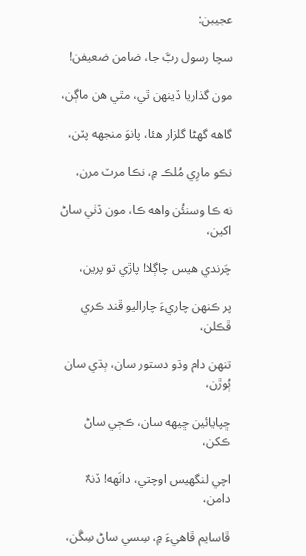عجيبن:

سچا رسول ربَّ جا، ضامن ضعيفن!

مون گذاريا ڏينهن ٿي، مٿي هن ماڳن،

گاهه گهڻا گلزار هئا، پانوَ منجهه پٽن،

نڪو مارِي مُلڪ ۾، نڪا مرٽ مرن،

نه ڪا وسنئُن واهه ڪا، مون ڏٺي ساڻ اکين،

چَرندي هيس چاڳلا! پاڙي تو پرين،

پر ڪنهن چاريءَ چاراليو ڦند ڪري ڦڪلن،

تنهن دام وڌو دستور سان، ٻڌي سان ٻُوڙن،

ڇپايائين ڇيهه سان، ڪڄي ساڻ ڪکن،

اچي لنگهيس اوچتي، دانَهه! ڏنہٌ دامن،

ڦاسايم ڦاهيءَ ۾، سِسي ساڻ سِڱن،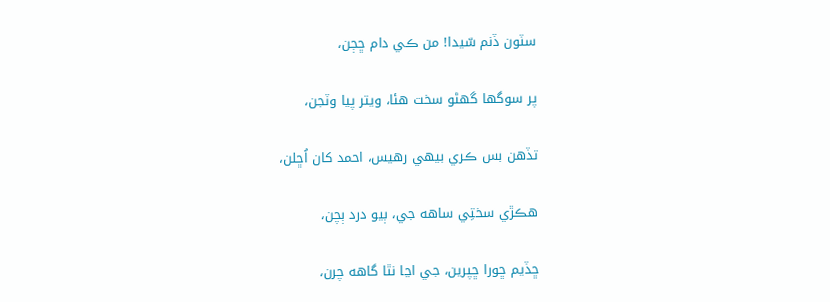سٽون ڏنم سّيدا! من ڪي دام ڇڄن،

پر سوگها گهڻو سخت هئا، ويتر پيا وٽجن،

تڏهن بس ڪري بيهي رهيس، احمد کان اُڇلن،

هڪڙي سختِي ساهه جي، ٻيو درد ٻچن،

ڇڏيم ڇورا ڇپرين، جي اڃا نٿا گاهه چرن،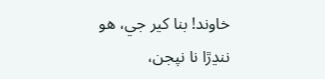خاوند! بنا کير جي، هو ننڍڙا نا نپجن،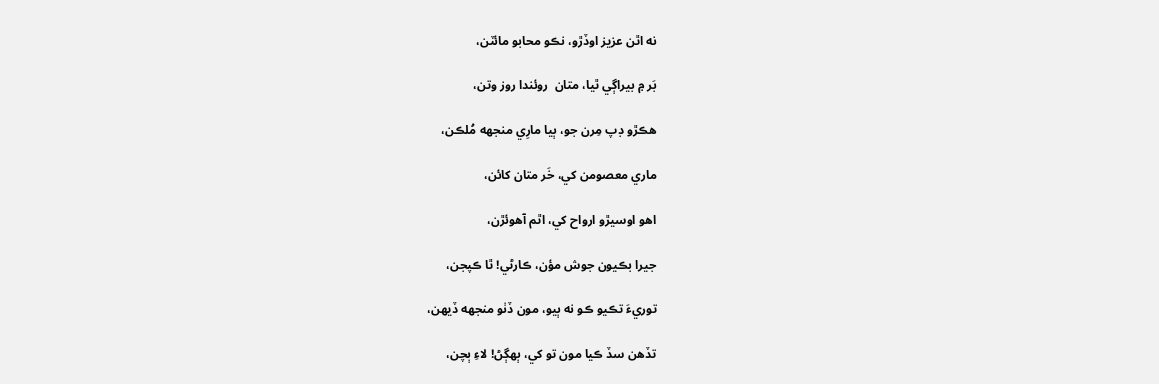نه اٿن عزيز اوڏڙو، نڪو محابو مائٽن،

بَر ۾ بيراڳي ٿيا، متان  روئندا روز وتن،

هڪڙو ڊپ مِرن جو، ٻيا مارِي منجهه مُلڪن،

ماري معصومن کي، خَر متان کائن،

اهو اوسيڙو ارواح کي، اٿم آهوئڙن،

جيرا بڪيون جوش مؤن، ڪارڻي! ٿا ڪپجن،

توريءَ تڪيو ڪو نه ٻيو، مون ڏٺو منجهه ڏيهن،

تڏهن سڏ ڪيا مون تو کي، ٻهڳڻ! لاءِ ٻچن،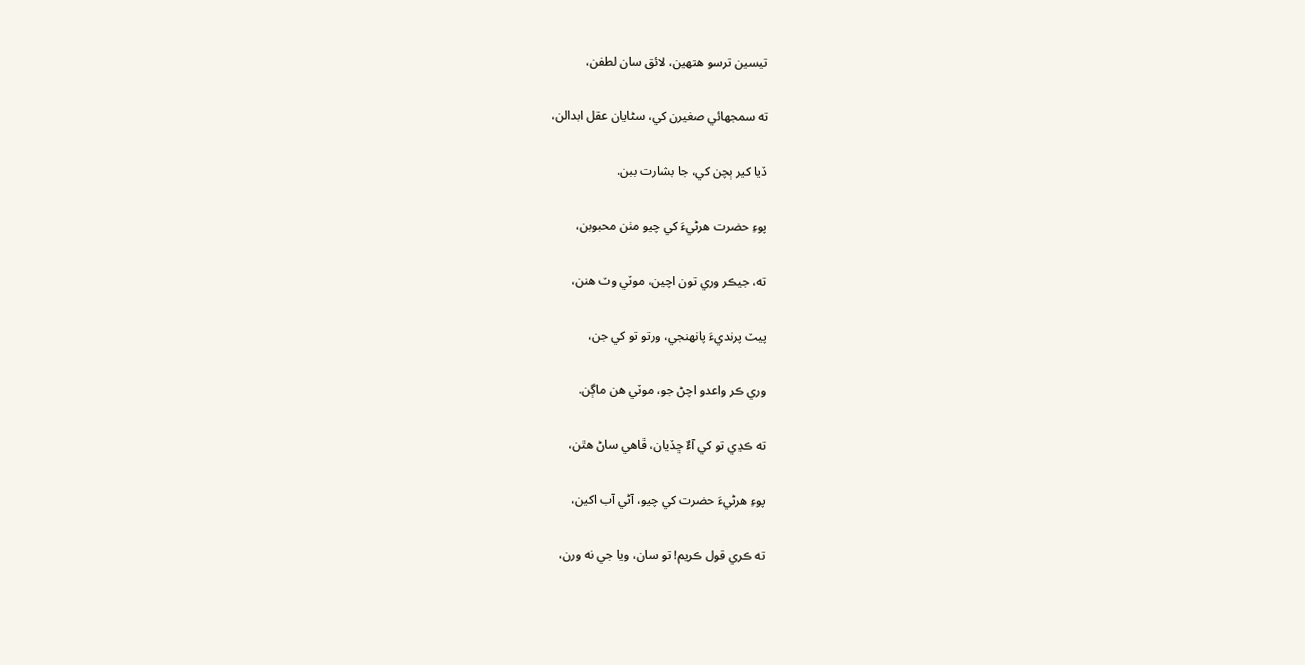تيسين ترسو هتهين، لائق سان لطفن،

ته سمجهائي صغيرن کي، سڻايان عقل ابدالن،

ڏيا کير ٻچن کي، جا بشارت ببن.

پوءِ حضرت هرڻيءَ کي چيو مٺن محبوبن،

ته، جيڪر وري تون اچين، موٽي وٽ هنن،

پيٽ پرنديءَ پانهنجي، ورتو تو کي جن،

وري ڪر واعدو اچڻ جو، موٽي هن ماڳن.

ته ڪڍي تو کي آءٌ ڇڏيان، ڦاهي ساڻ هٿن،

پوءِ هرڻيءَ حضرت کي چيو، آڻي آب اکين،

ته ڪري قول ڪريم! تو سان، ويا جي نه ورن،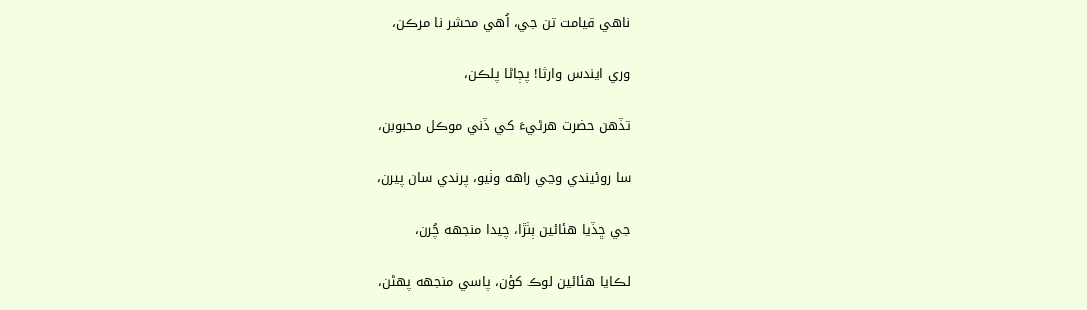ناهي قيامت تن جي، اُهي محشر نا مرڪن،

وري ايندس وارثا! پڄاڻا پلڪن،

تڏهن حضرت هرڻيءَ کي ڏني موڪل محبوبن،

سا روئيندي وڃي راهه وٺيو، پرندي سان پيرن،

جي ڇڏيا هئائين ٻٺڙا، چيدا منجهه چُرن،

لڪايا هئائين لوڪ کؤن، پاسي منجهه پهڻن،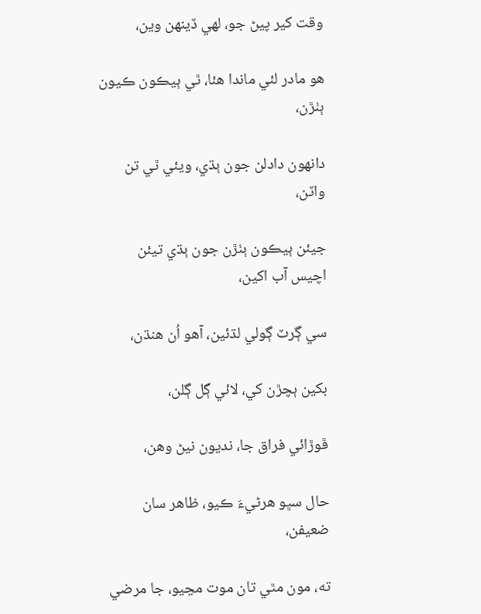وقت کير پيڻ جو، لهي ڏينهن وين،

هو مادر لئي ماندا هئا، ٿي ٻيڪون ڪيون ٻٺڙن،

دانهون دادلن جون ٻڌي، ويئي ٿي تن واٽن،

جيئن ٻيڪون ٻٺڙن جون ٻڌي تيئن اچيس آب اکين،

سي ڳرٽ ڳولي لڌئين، آهو اُن هنڌن،

بکين ٻچڙن کي، لائي ڳل ڳلن،

ڦوڙائي فراق جا، نديون نيڻ وهن،

حال سڀو هرڻيءَ ڪيو، ظاهر سان ضعيفن،

ته، مون مٿي تان موت مڃيو، جا مرضي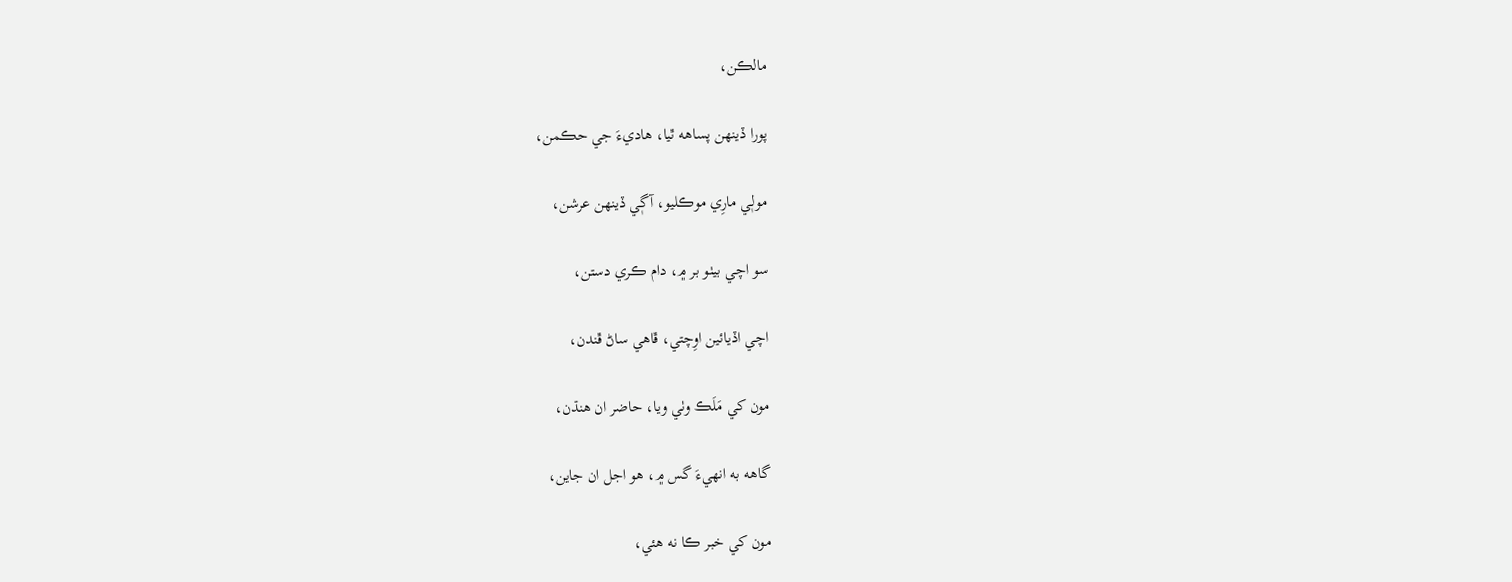مالڪن،

پورا ڏينهن پساهه ٿيا، هاديءَ جي حڪمن،

مولٖي مارِي موڪليو، آگٖي ڏينهن عرشن،

سو اچي بيٺو بر ۾، دام ڪري دستن،

اچي اڏيائين اوِچتي، ڦاهي ساڻ ڦندن،

مون کي مَلَڪ وٺي ويا، حاضر ان هنڌن،

گاهه به انهيءَ گس ۾، هو اجل ان جاين،

مون کي خبر ڪا نه هئي،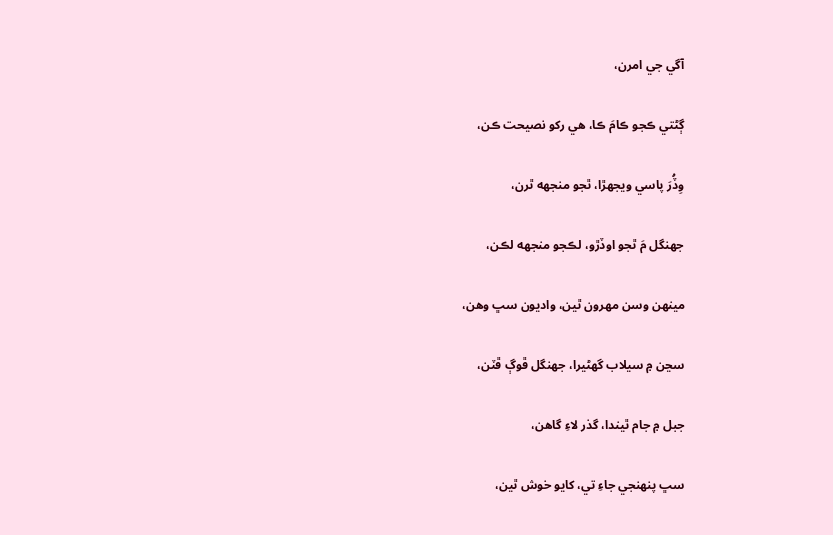آگي جي امرن،

ڳڻتي ڪجو ڪامَ ڪا، هي رکو نصيحت ڪن،

وِڏُرَ پاسي ويجهڙا، ٿجو منجهه ٿرن،

جهنگل مَ ٿجو اوڏڙو، لڪجو منجهه لڪن،

مينهن وسن مهرون ٿين، واديون سڀ وهن،

سڃن ۾ سيلاب گهڻيرا، جهنگل ڦوڳ ڦٽن،

جبل ۾ جام ٿيندا، گذر لاءِ گاهن،

سڀ پنهنجي جاءِ تي، کايو خوش ٿين،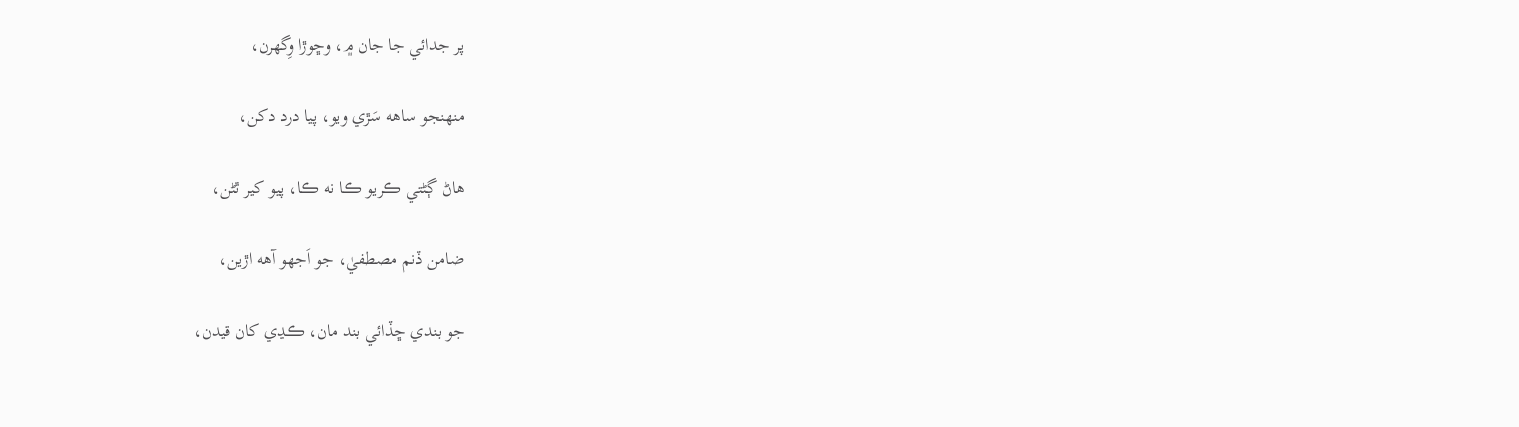پر جدائي جا جان ۾، وڇوڙا وِگهرن،

منهنجو ساهه سَڙي ويو، پيا درد دکن،

هاڻ ڳڻتي ڪريو ڪا نه ڪا، پيو کير ٿڻن،

ضامن ڏنم مصطفيٰ، جو اَجهو آهه اڙين،

جو بندي ڇڏائي بند مان، ڪڍي کان قيدن،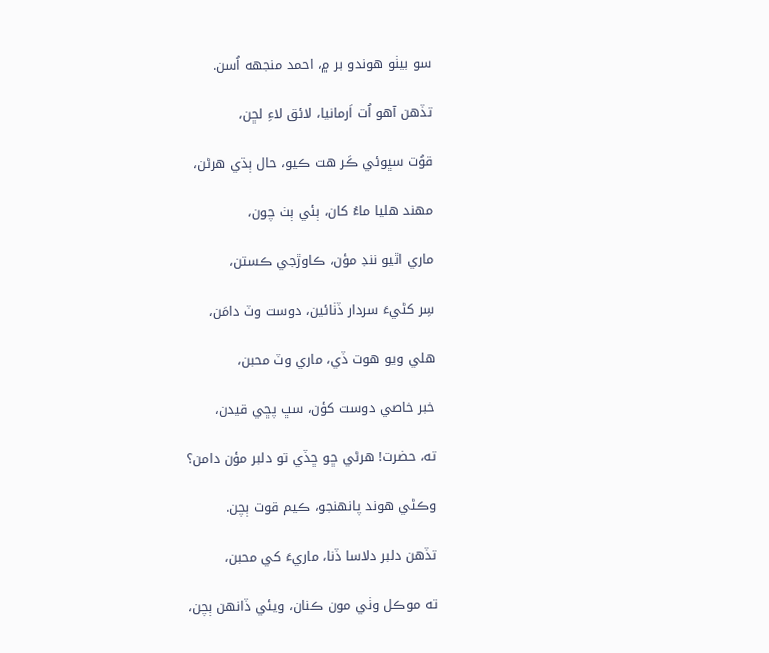سو بيٺو هوندو بر ۾، احمد منجهه اُسن.

تڏهن آهو اُت اَرمانيا، لائق لاءِ لڇن،

قوُت سڀوئي ڪَر هت ڪيو، حال ٻڌي هرڻن،

مهند هليا ماءُ کان، ٻئي ٻٺ چون،

ماري اٿيو ننڊ مؤن، ڪاوڙجي ڪستن،

سِر کڻيءَ سردار ڏٺائين، دوست وٽ دامَن،

هلي ويو هوت ڏي، ماري وٽ محبن،

خبر خاصي دوست کؤن، سڀ پڇي قيدن،

ته، حضرت! هرڻي ڇو ڇڏي تو دلبر مؤن دامن؟

وڪڻي هوند پانهنجو، ڪيم قوت ٻچن.

تڏهن دلبر دلاسا ڏنا، ماريءَ کي محبن،

ته موڪل وٺي مون ڪنان، ويئي ڏانهن ٻچن،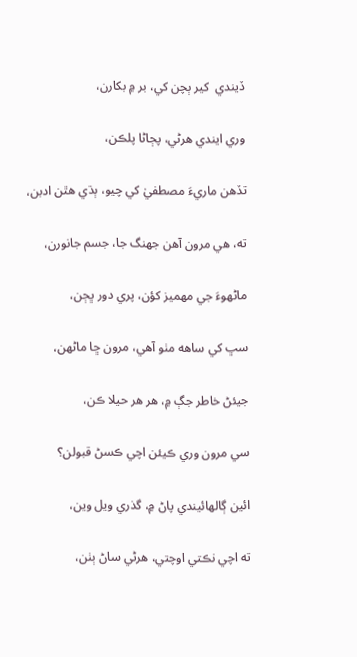ڏيندي  کير ٻچن کي، بر ۾ بکارن،

وري ايندي هرڻي، پڄاڻا پلڪن،

تڏهن ماريءَ مصطفيٰ کي چيو، ٻڌي هٿن ادبن،

ته، هي مرون آهن جهنگ جا، جسم جانورن،

ماڻهوءَ جي مهميز کؤن، پري دور ڀڄن،

سڀ کي ساهه مٺو آهي، مرون ڇا ماڻهن،

جيئڻ خاطر جڳ ۾، هر هر حيلا ڪن،

سي مرون وري ڪيئن اچي ڪسڻ قبولن؟

ائين ڳالهائيندي پاڻ ۾، گذري ويل وين،

ته اچي نڪتي اوچتي، هرڻي ساڻ ٻٺن،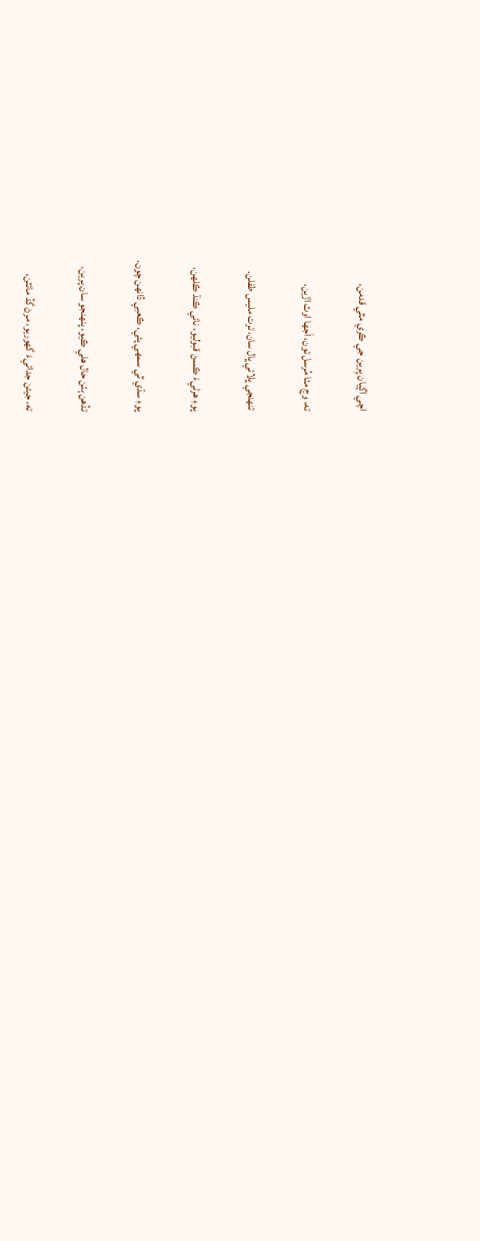اچي اڳيان پِرين جي ڪري مٿي قدمن،

ته، وڃ مٺا مُرسل تون، اَجها اوٽ اڙين،

تنهنجي ڀلائي ڀال سان، ترت مليس طفلن.

پوءِ هرڻيءَ ڪسڻ قبوليو، نائي ڪنڌ ڪلهن،

پوءِ سڌي ٿي سمهي پئي، ڪعبي ڏانهن چون،

تڏهن ٻٺن حال هلي ڪيو، پنهنجو سان پرين،

ته، جيئن جدائيءَ گهوريو، مرڻ گڏ مائٽن،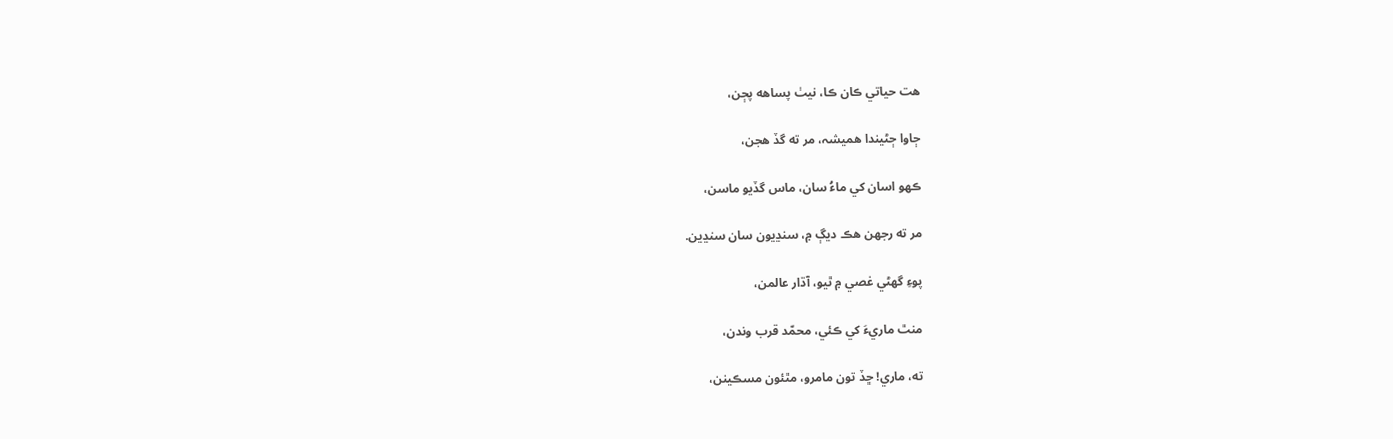هت حياتي ڪان ڪا، نيٺ پساهه پڄن،

ڄاوا ڄڻيندا هميشہ، مر ته گڏ هجن،

ڪهو اسان کي ماءُ سان، ماس گڏيو ماسن،

مر ته رجهن هڪ ديڳ ۾، سنڍيون سان سنڍين.

پوءِ گهڻي غصي ۾ ٿيو، آڌار عالمن،

منٿ ماريءَ کي ڪئي، محمّد قرب وندن،

ته، ماري! ڇڏ تون مامرو، مٿئون مسڪينن،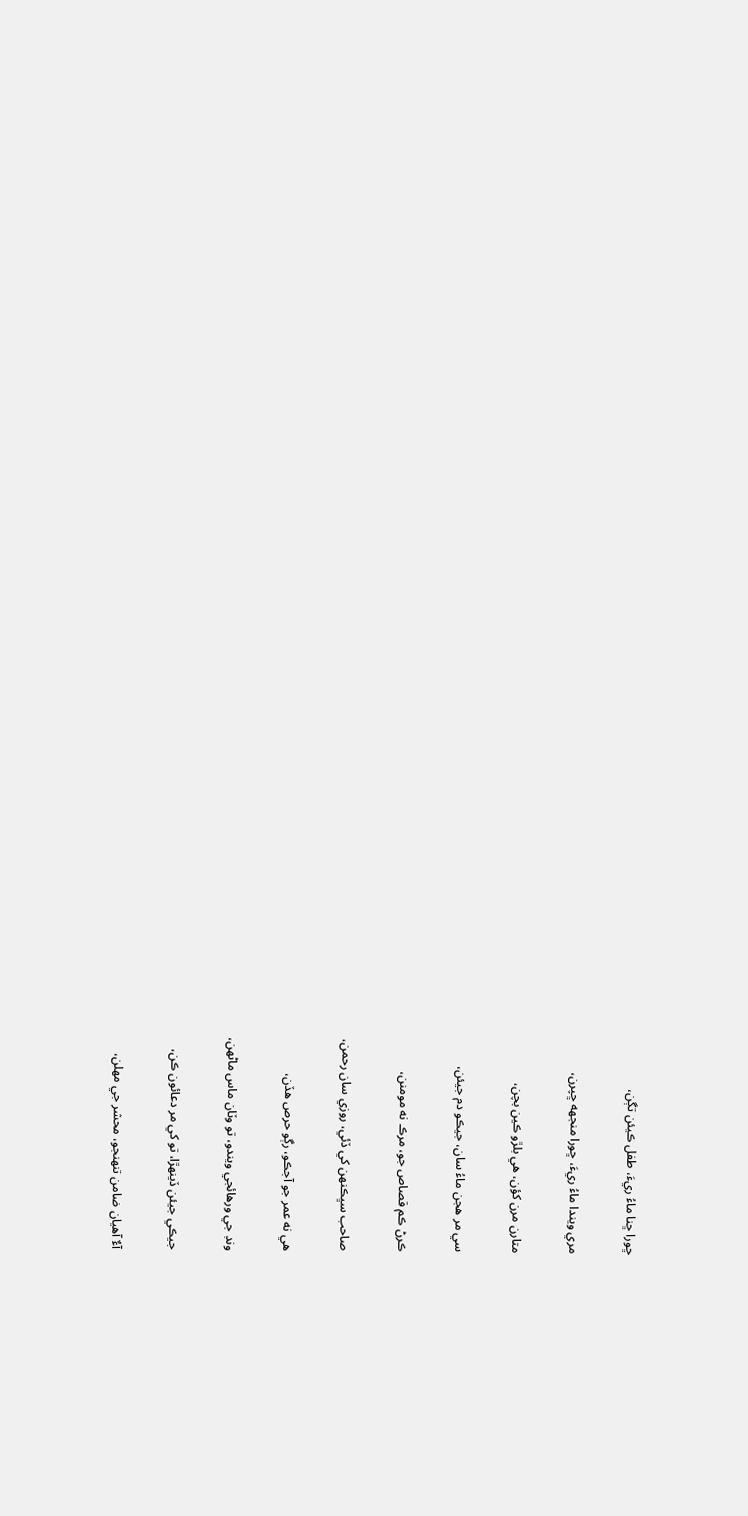ڇورا ڇنا ماءُ ريءَ، طفل ڪيئن تڳن،

مري ويندا ماءُ ريءَ، ڇورا منجهه ڇپرن،

متارن مرن کؤن، هي بلڙو ڪين بچن،

سي مر هجن ماءُ سان، جيڪو دم جيئن،

ڪرڻ ڪم قصاص جو، مرڪ نه مومنن،

صاحب سڀڪنهن کي ڏئي، روزي سان رحمن،

هي نه عمر جو آجڪو، رڳو حرص هڏن،

ونڊ جي ورهائجي ويندو، تو وٽان ماس ماڻهن،

جيڪي جيئن ڏينهڙا، تو کي مر دعائون ڪن،

آءٌ آهيان ضامن تنهنجو، محشر جي مهلن،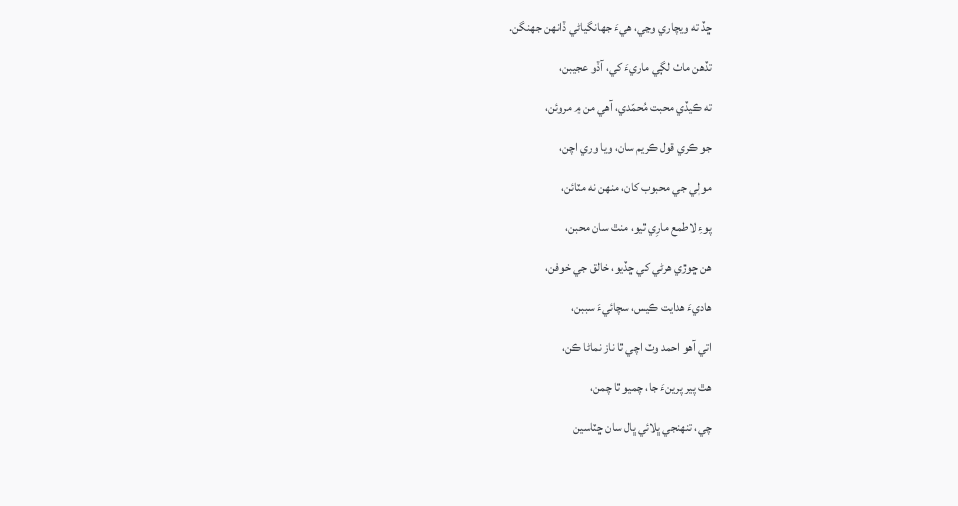ڇڏ ته ويچاري وڃي، هيءَ جهانگياڻي ڏانهن جهنگن.

تڏهن ماٺ لڳي ماريءَ کي، آڏو عجيبن،

ته ڪيڏي محبت مُحمّدي، آهي من ۾ مروئن،

جو ڪري قول ڪريم سان، ويا وري اچن،

مولٖي جي محبوب کان، منهن نه مٽائن،

پوءِ لاطمع مارِي ٿيو، منٿ سان محبن،

هن ڇوڙي هرڻي کي ڇڏيو، خالق جي خوفن،

هاديءَ هدايت ڪيس، سچائيءَ سببن،

اتي آهو احمد وٽ اچي ٿا ناز نماڻا ڪن،

هٿ پير پرينءَ جا، چميو ٿا چمن،

چي، تنهنجي ڀلائي ڀال سان ڇٽاسين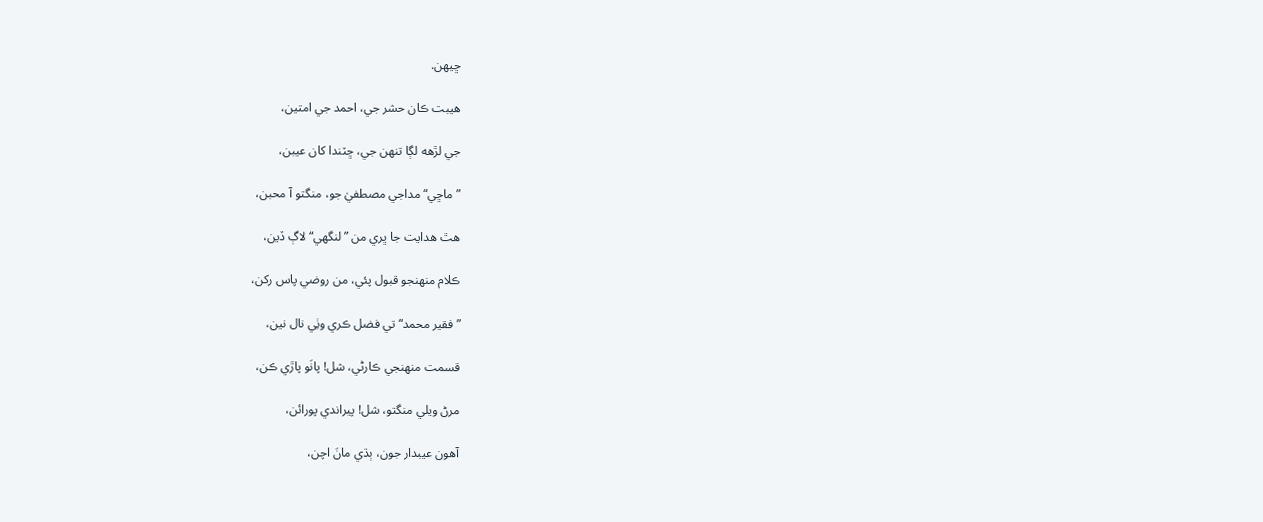ڇيهن.

هيبت ڪان حشر جي، احمد جي امتين،

جي لڙهه لڳا تنهن جي، ڇٽندا کان عيبن،

”ماڇي“ مداجي مصطفيٰ جو، منگتو آ محبن،

هٿ هدايت جا ڀري من ”لنگهي“ لاڳ ڏين،

ڪلام منهنجو قبول پئي، من روضي پاس رکن،

”فقير محمد“ تي فضل ڪري وٺِي نال نين،

قسمت منهنجي ڪارڻي، شل! پانَو پاڙي ڪن،

مرڻ ويلي منگتو، شل! پيراندي پورائن،

آهون عيبدار جون، ٻڌي مانَ اچن،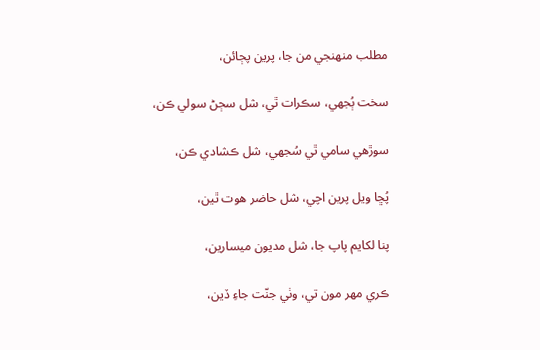مطلب منهنجي من جا، پرين پڄائن،

سخت ٻُجهي، سڪرات ٿي، شل سڄڻ سولي ڪن،

سوڙهي سامي ٿي سُجهي، شل ڪشادي ڪن،

پُڇا ويل پرين اچي، شل حاضر هوت ٿين،

پنا لکايم پاپ جا، شل مديون ميسارين،

ڪري مهر مون تي، وٺي جنّت جاءِ ڏين،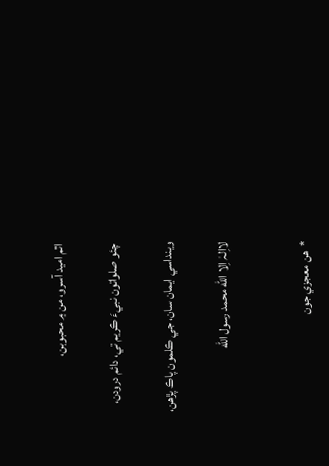اٿم اميد آسرو، من ۾ محبوبن،

چئو صلواتون نبيءَ ڪريم تي، دائم درودن،

وينداسي ايمان سان، جي ڪلمون پاڪ پڙهن،

لااِلہٰ اِلا الله محمد رسول الله


*  هن معجزي جون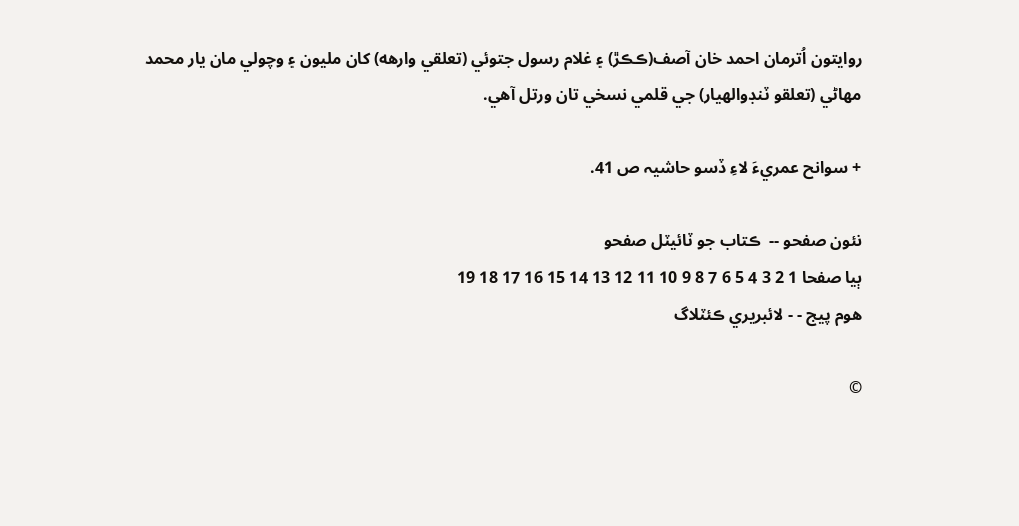روايتون اُترمان احمد خان آصف(ڪڪڙ) ۽ غلام رسول جتوئي (تعلقي وارهه) کان مليون ۽ وچولي مان يار محمد مهاڻي (تعلقو ٽنڊوالهيار) جي قلمي نسخي تان ورتل آهي.

+ سوانح عمريءَ لاءِ ڏسو حاشيہ ص 41.

نئون صفحو --  ڪتاب جو ٽائيٽل صفحو
ٻيا صفحا 1 2 3 4 5 6 7 8 9 10 11 12 13 14 15 16 17 18 19
هوم پيج - - لائبريري ڪئٽلاگ

©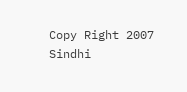Copy Right 2007
Sindhi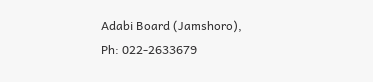Adabi Board (Jamshoro),
Ph: 022-2633679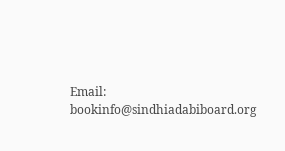Email: bookinfo@sindhiadabiboard.org